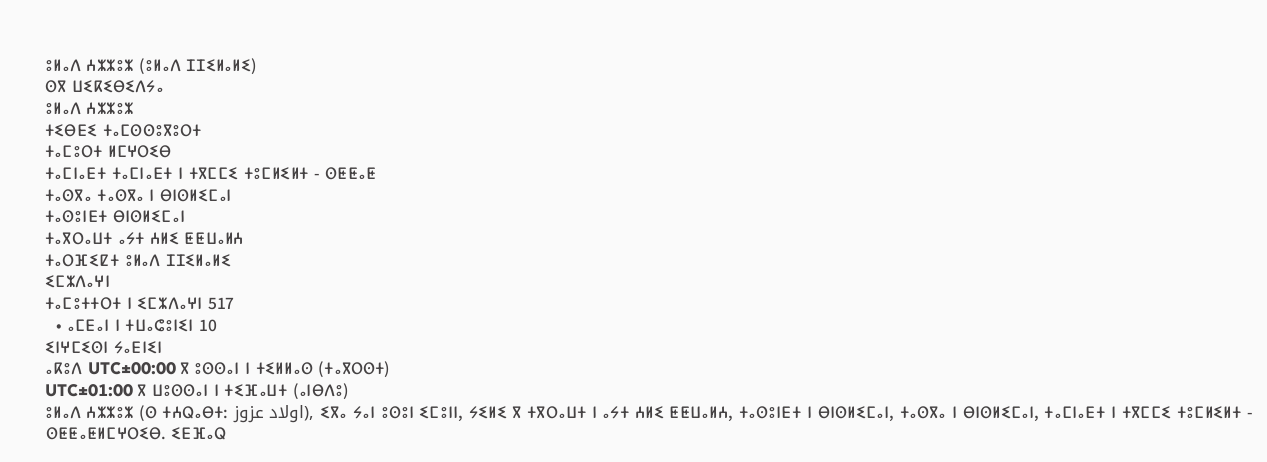ⵓⵍⴰⴷ ⵄⵣⵣⵓⵣ (ⵓⵍⴰⴷ ⵊⵊⵉⵍⴰⵍⵉ)
ⵙⴳ ⵡⵉⴽⵉⴱⵉⴷⵢⴰ
ⵓⵍⴰⴷ ⵄⵣⵣⵓⵣ
ⵜⵉⴱⴹⵉ ⵜⴰⵎⵙⵙⵓⴳⵓⵔⵜ
ⵜⴰⵎⵓⵔⵜ ⵍⵎⵖⵔⵉⴱ
ⵜⴰⵎⵏⴰⴹⵜ ⵜⴰⵎⵏⴰⴹⵜ ⵏ ⵜⴳⵎⵎⵉ ⵜⵓⵎⵍⵉⵍⵜ - ⵙⵟⵟⴰⵟ
ⵜⴰⵙⴳⴰ ⵜⴰⵙⴳⴰ ⵏ ⴱⵏⵙⵍⵉⵎⴰⵏ
ⵜⴰⵙⵓⵏⴹⵜ ⴱⵏⵙⵍⵉⵎⴰⵏ
ⵜⴰⴳⵔⴰⵡⵜ ⴰⵢⵜ ⵄⵍⵉ ⵟⵟⵡⴰⵍⵄ
ⵜⴰⵔⴼⵉⵇⵜ ⵓⵍⴰⴷ ⵊⵊⵉⵍⴰⵍⵉ
ⵉⵎⵣⴷⴰⵖⵏ
ⵜⴰⵎⵓⵜⵜⵔⵜ ⵏ ⵉⵎⵣⴷⴰⵖⵏ 517
  • ⴰⵎⴹⴰⵏ ⵏ ⵜⵡⴰⵛⵓⵏⵉⵏ 10
ⵉⵏⵖⵎⵉⵙⵏ ⵢⴰⴹⵏⵉⵏ
ⴰⴽⵓⴷ UTC±00:00 ⴳ ⵓⵙⵙⴰⵏ ⵏ ⵜⵉⵍⵍⴰⵙ (ⵜⴰⴳⵔⵙⵜ)
UTC±01:00 ⴳ ⵡⵓⵙⵙⴰⵏ ⵏ ⵜⵉⴼⴰⵡⵜ (ⴰⵏⴱⴷⵓ)
ⵓⵍⴰⴷ ⵄⵣⵣⵓⵣ (ⵙ ⵜⵄⵕⴰⴱⵜ: اولاد عزوز), ⵉⴳⴰ ⵢⴰⵏ ⵓⵙⵓⵏ ⵉⵎⵓⵏⵏ, ⵢⵉⵍⵉ ⴳ ⵜⴳⵔⴰⵡⵜ ⵏ ⴰⵢⵜ ⵄⵍⵉ ⵟⵟⵡⴰⵍⵄ, ⵜⴰⵙⵓⵏⴹⵜ ⵏ ⴱⵏⵙⵍⵉⵎⴰⵏ, ⵜⴰⵙⴳⴰ ⵏ ⴱⵏⵙⵍⵉⵎⴰⵏ, ⵜⴰⵎⵏⴰⴹⵜ ⵏ ⵜⴳⵎⵎⵉ ⵜⵓⵎⵍⵉⵍⵜ - ⵙⵟⵟⴰⵟⵍⵎⵖⵔⵉⴱ. ⵉⴹⴼⴰⵕ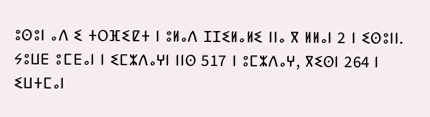ⵓⵙⵓⵏ ⴰⴷ ⵉ ⵜⵔⴼⵉⵇⵜ ⵏ ⵓⵍⴰⴷ ⵊⵊⵉⵍⴰⵍⵉ ⵏⵏⴰ ⴳ ⵍⵍⴰⵏ 2 ⵏ ⵉⵙⵓⵏⵏ. ⵢⵓⵡⴹ ⵓⵎⴹⴰⵏ ⵏ ⵉⵎⵣⴷⴰⵖⵏ ⵏⵏⵙ 517 ⵏ ⵓⵎⵣⴷⴰⵖ, ⴳⵉⵙⵏ 264 ⵏ ⵉⵡⵜⵎⴰⵏ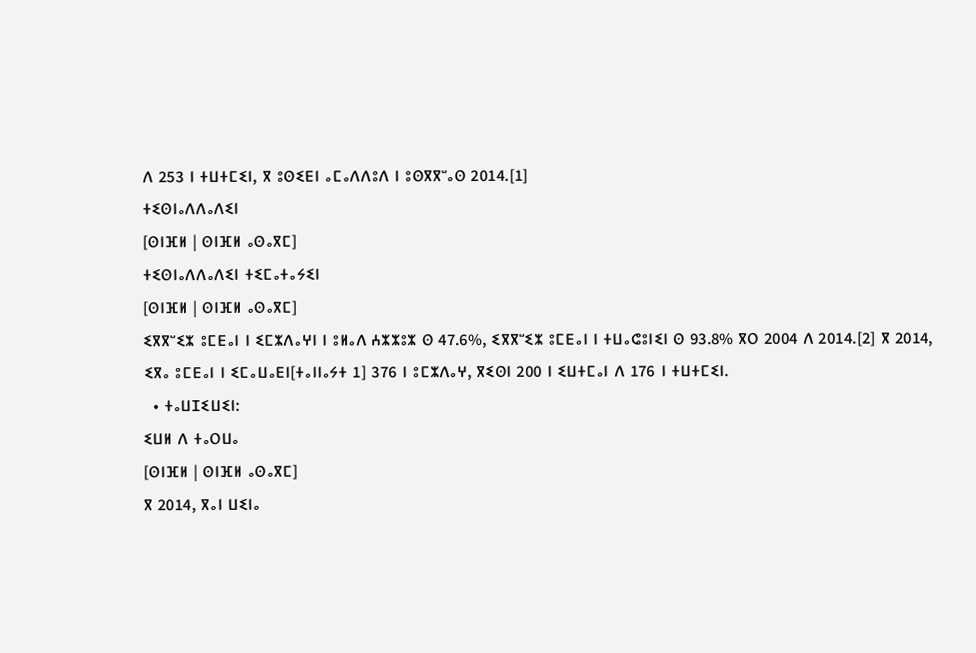ⴷ 253 ⵏ ⵜⵡⵜⵎⵉⵏ, ⴳ ⵓⵙⵉⴹⵏ ⴰⵎⴰⴷⴷⵓⴷ ⵏ ⵓⵙⴳⴳⵯⴰⵙ 2014.[1]
ⵜⵉⵙⵏⴰⴷⴷⴰⴷⵉⵏ
[ⵙⵏⴼⵍ | ⵙⵏⴼⵍ ⴰⵙⴰⴳⵎ]
ⵜⵉⵙⵏⴰⴷⴷⴰⴷⵉⵏ ⵜⵉⵎⴰⵜⴰⵢⵉⵏ
[ⵙⵏⴼⵍ | ⵙⵏⴼⵍ ⴰⵙⴰⴳⵎ]
ⵉⴳⴳⵯⵉⵣ ⵓⵎⴹⴰⵏ ⵏ ⵉⵎⵣⴷⴰⵖⵏ ⵏ ⵓⵍⴰⴷ ⵄⵣⵣⵓⵣ ⵙ 47.6%, ⵉⴳⴳⵯⵉⵣ ⵓⵎⴹⴰⵏ ⵏ ⵜⵡⴰⵛⵓⵏⵉⵏ ⵙ 93.8% ⴳⵔ 2004 ⴷ 2014.[2] ⴳ 2014, ⵉⴳⴰ ⵓⵎⴹⴰⵏ ⵏ ⵉⵎⴰⵡⴰⴹⵏ[ⵜⴰⵏⵏⴰⵢⵜ 1] 376 ⵏ ⵓⵎⵣⴷⴰⵖ, ⴳⵉⵙⵏ 200 ⵏ ⵉⵡⵜⵎⴰⵏ ⴷ 176 ⵏ ⵜⵡⵜⵎⵉⵏ.
  • ⵜⴰⵡⵊⵉⵡⵉⵏ:
ⵉⵡⵍ ⴷ ⵜⴰⵔⵡⴰ
[ⵙⵏⴼⵍ | ⵙⵏⴼⵍ ⴰⵙⴰⴳⵎ]
ⴳ 2014, ⴳⴰⵏ ⵡⵉⵏⴰ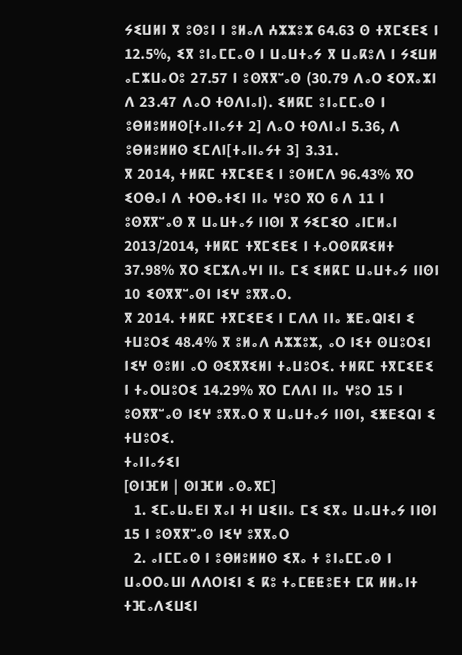ⵢⵉⵡⵍⵏ ⴳ ⵓⵙⵓⵏ ⵏ ⵓⵍⴰⴷ ⵄⵣⵣⵓⵣ 64.63 ⵙ ⵜⴳⵎⵉⴹⵉ ⵏ 12.5%, ⵉⴳ ⵓⵏⴰⵎⵎⴰⵙ ⵏ ⵡⴰⵡⵜⴰⵢ ⴳ ⵡⴰⴽⵓⴷ ⵏ ⵢⵉⵡⵍ ⴰⵎⵣⵡⴰⵔⵓ 27.57 ⵏ ⵓⵙⴳⴳⵯⴰⵙ (30.79 ⴷⴰⵔ ⵉⵔⴳⴰⵣⵏ ⴷ 23.47 ⴷⴰⵔ ⵜⵙⴷⵏⴰⵏ). ⵉⵍⴽⵎ ⵓⵏⴰⵎⵎⴰⵙ ⵏ ⵓⴱⵍⵓⵍⵍⵙ[ⵜⴰⵏⵏⴰⵢⵜ 2] ⴷⴰⵔ ⵜⵙⴷⵏⴰⵏ 5.36, ⴷ ⵓⴱⵍⵓⵍⵍⵙ ⵉⵎⴷⵏ[ⵜⴰⵏⵏⴰⵢⵜ 3] 3.31.
ⴳ 2014, ⵜⵍⴽⵎ ⵜⴳⵎⵉⴹⵉ ⵏ ⵓⵙⵍⵎⴷ 96.43% ⴳⵔ ⵉⵔⴱⴰⵏ ⴷ ⵜⵔⴱⴰⵜⵉⵏ ⵏⵏⴰ ⵖⵓⵔ ⴳⵔ 6 ⴷ 11 ⵏ ⵓⵙⴳⴳⵯⴰⵙ ⴳ ⵡⴰⵡⵜⴰⵢ ⵏⵏⵙⵏ ⴳ ⵢⵉⵎⵉⵔ ⴰⵏⵎⵍⴰⵏ 2013/2014, ⵜⵍⴽⵎ ⵜⴳⵎⵉⴹⵉ ⵏ ⵜⴰⵔⵙⴽⴽⵉⵍⵜ 37.98% ⴳⵔ ⵉⵎⵣⴷⴰⵖⵏ ⵏⵏⴰ ⵎⵉ ⵉⵍⴽⵎ ⵡⴰⵡⵜⴰⵢ ⵏⵏⵙⵏ 10 ⵉⵙⴳⴳⵯⴰⵙⵏ ⵏⵉⵖ ⵓⴳⴳⴰⵔ.
ⴳ 2014. ⵜⵍⴽⵎ ⵜⴳⵎⵉⴹⵉ ⵏ ⵎⴷⴷ ⵏⵏⴰ ⵥⴹⴰⵕⵏⵉⵏ ⵉ ⵜⵡⵓⵔⵉ 48.4% ⴳ ⵓⵍⴰⴷ ⵄⵣⵣⵓⵣ, ⴰⵔ ⵏⵉⵜ ⵙⵡⵓⵔⵉⵏ ⵏⵉⵖ ⵙⵓⵍⵏ ⴰⵔ ⵙⵉⴳⴳⵉⵍⵏ ⵜⴰⵡⵓⵔⵉ. ⵜⵍⴽⵎ ⵜⴳⵎⵉⴹⵉ ⵏ ⵜⴰⵔⵡⵓⵔⵉ 14.29% ⴳⵔ ⵎⴷⴷⵏ ⵏⵏⴰ ⵖⵓⵔ 15 ⵏ ⵓⵙⴳⴳⵯⴰⵙ ⵏⵉⵖ ⵓⴳⴳⴰⵔ ⴳ ⵡⴰⵡⵜⴰⵢ ⵏⵏⵙⵏ, ⵉⵥⴹⵉⵕⵏ ⵉ ⵜⵡⵓⵔⵉ.
ⵜⴰⵏⵏⴰⵢⵉⵏ
[ⵙⵏⴼⵍ | ⵙⵏⴼⵍ ⴰⵙⴰⴳⵎ]
  1. ⵉⵎⴰⵡⴰⴹⵏ ⴳⴰⵏ ⵜⵏ ⵡⵉⵏⵏⴰ ⵎⵉ ⵉⴳⴰ ⵡⴰⵡⵜⴰⵢ ⵏⵏⵙⵏ 15 ⵏ ⵓⵙⴳⴳⵯⴰⵙ ⵏⵉⵖ ⵓⴳⴳⴰⵔ
  2. ⴰⵏⵎⵎⴰⵙ ⵏ ⵓⴱⵍⵓⵍⵍⵙ ⵉⴳⴰ ⵜ ⵓⵏⴰⵎⵎⴰⵙ ⵏ ⵡⴰⵔⵔⴰⵡⵏ ⴷⴷⵔⵏⵉⵏ ⵉ ⴽⵓ ⵜⴰⵎⵟⵟⵓⴹⵜ ⵎⴽ ⵍⵍⴰⵏⵜ ⵜⴼⴰⴷⵉⵡⵉⵏ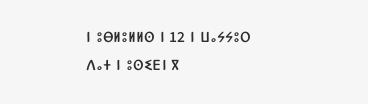ⵏ ⵓⴱⵍⵓⵍⵍⵙ ⵏ 12 ⵏ ⵡⴰⵢⵢⵓⵔ ⴷⴰⵜ ⵏ ⵓⵙⵉⴹⵏ ⴳ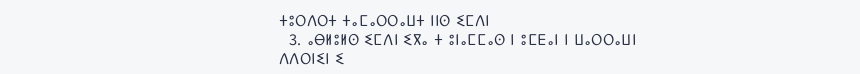ⵜⵓⵔⴷⵔⵜ ⵜⴰⵎⴰⵔⵔⴰⵡⵜ ⵏⵏⵙ ⵉⵎⴷⵏ
  3. ⴰⴱⵍⵓⵍⵙ ⵉⵎⴷⵏ ⵉⴳⴰ ⵜ ⵓⵏⴰⵎⵎⴰⵙ ⵏ ⵓⵎⴹⴰⵏ ⵏ ⵡⴰⵔⵔⴰⵡⵏ ⴷⴷⵔⵏⵉⵏ ⵉ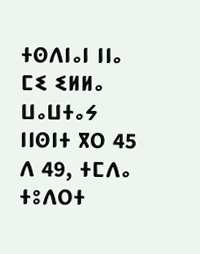ⵜⵙⴷⵏⴰⵏ ⵏⵏⴰ ⵎⵉ ⵉⵍⵍⴰ ⵡⴰⵡⵜⴰⵢ ⵏⵏⵙⵏⵜ ⴳⵔ 45 ⴷ 49, ⵜⵎⴷⴰ ⵜⵓⴷⵔⵜ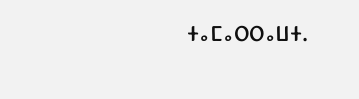ⵜⴰⵎⴰⵔⵔⴰⵡⵜ.